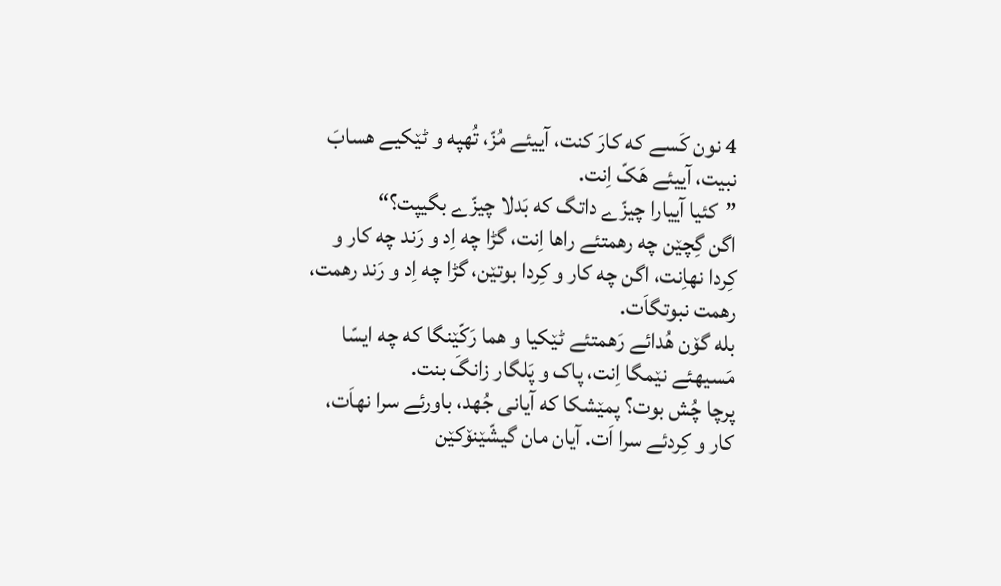4 نون کَسے که کارَ کنت، آییئے مُزّ، تُهپه و ٹێکیے هسابَ نبیت، آییئے هَکّ اِنت.
”کئیا آییارا چیزّے داتگ که بَدلا چیزّے بگیپت؟“
اگن گِچێن چه رهمتئے راها اِنت، گڑا چه اِد و رَند چه کار و کِردا نهاِنت، اگن چه کار و کِردا بوتێن، گڑا چه اِد و رَند رهمت، رهمت نبوتگاَت.
بله گۆن هُدائے رَهمتئے ٹێکیا و هما رَکّێنگا که چه ایسّا مَسیهئے نێمگا اِنت، پاک و پَلگار زانگَ بنت.
پرچا چُش بوت؟ پمێشکا که آیانی جُهد، باورئے سرا نهاَت، کار و کِردئے سرا اَت. آیان مان گیشّێنۆکێن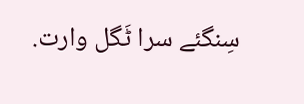سِنگئے سرا ٹَگل وارت.